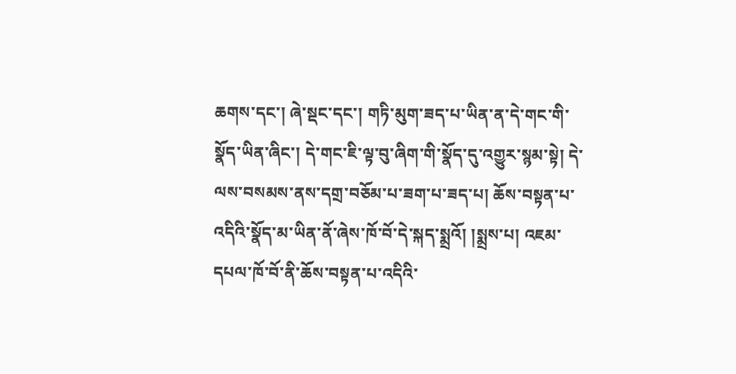ཆགས་དང་། ཞེ་སྡང་དང་། གཏི་མུག་ཟད་པ་ཡིན་ན་དེ་གང་གི་སྣོད་ཡིན་ཞིང་། དེ་གང་ཇི་ལྟ་བུ་ཞིག་གི་སྣོད་དུ་འགྱུར་སྙམ་སྟེ། དེ་ལས་བསམས་ནས་དགྲ་བཅོམ་པ་ཟག་པ་ཟད་པ། ཆོས་བསྟན་པ་འདིའི་སྣོད་མ་ཡིན་ནོ་ཞེས་ཁོ་བོ་དེ་སྐད་སྨྲའོ། །སྨྲས་པ། འཇམ་དཔལ་ཁོ་བོ་ནི་ཆོས་བསྟན་པ་འདིའི་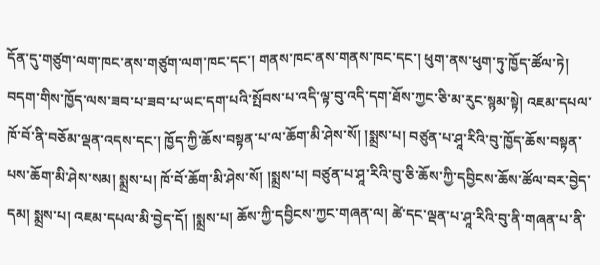དོན་དུ་གཙུག་ལག་ཁང་ནས་གཙུག་ལག་ཁང་དང་། གནས་ཁང་ནས་གནས་ཁང་དང་། ཕུག་ནས་ཕུག་ཏུ་ཁྱོད་ཚོལ་ཏེ། བདག་གིས་ཁྱོད་ལས་ཟབ་པ་ཟབ་པ་ཡང་དག་པའི་སྤོབས་པ་འདི་ལྟ་བུ་འདི་དག་ཐོས་ཀྱང་ཅི་མ་རུང་སྙམ་སྟེ། འཇམ་དཔལ་ཁོ་བོ་ནི་བཅོམ་ལྡན་འདས་དང་། ཁྱོད་ཀྱི་ཆོས་བསྟན་པ་ལ་ཆོག་མི་ཤེས་སོ། །སྨྲས་པ། བཙུན་པ་ཤཱ་རིའི་བུ་ཁྱོད་ཆོས་བསྟན་པས་ཆོག་མི་ཤེས་སམ། སྨྲས་པ། ཁོ་བོ་ཆོག་མི་ཤེས་སོ། །སྨྲས་པ། བཙུན་པ་ཤཱ་རིའི་བུ་ཅི་ཆོས་ཀྱི་དབྱིངས་ཆོས་ཚོལ་བར་བྱེད་དམ། སྨྲས་པ། འཇམ་དཔལ་མི་བྱེད་དོ། །སྨྲས་པ། ཆོས་ཀྱི་དབྱིངས་ཀྱང་གཞན་ལ། ཚེ་དང་ལྡན་པ་ཤཱ་རིའི་བུ་ནི་གཞན་པ་ནི་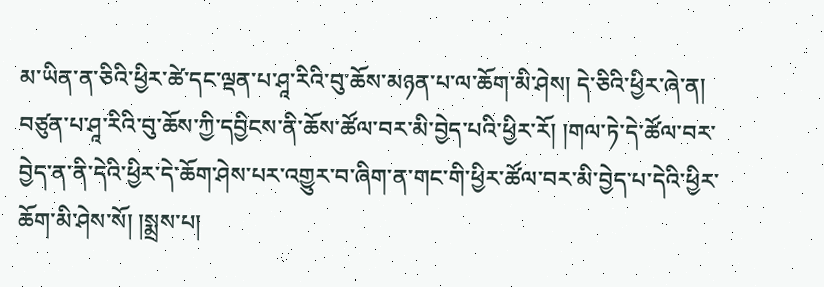མ་ཡིན་ན་ཅིའི་ཕྱིར་ཚེ་དང་ལྡན་པ་ཤཱ་རིའི་བུ་ཆོས་མཉན་པ་ལ་ཆོག་མི་ཤེས། དེ་ཅིའི་ཕྱིར་ཞེ་ན། བཙུན་པ་ཤཱ་རིའི་བུ་ཆོས་ཀྱི་དབྱིངས་ནི་ཆོས་ཚོལ་བར་མི་བྱེད་པའི་ཕྱིར་རོ། །གལ་ཏེ་དེ་ཚོལ་བར་བྱེད་ན་ནི་དེའི་ཕྱིར་དེ་ཆོག་ཤེས་པར་འགྱུར་བ་ཞིག་ན་གང་གི་ཕྱིར་ཚོལ་བར་མི་བྱེད་པ་དེའི་ཕྱིར་ཆོག་མི་ཤེས་སོ། །སྨྲས་པ།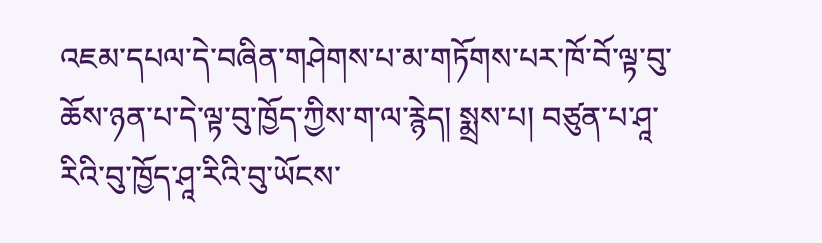འཇམ་དཔལ་དེ་བཞིན་གཤེགས་པ་མ་གཏོགས་པར་ཁོ་བོ་ལྟ་བུ་ཆོས་ཉན་པ་དེ་ལྟ་བུ་ཁྱོད་ཀྱིས་ག་ལ་རྙེད། སྨྲས་པ། བཙུན་པ་ཤཱ་རིའི་བུ་ཁྱོད་ཤཱ་རིའི་བུ་ཡོངས་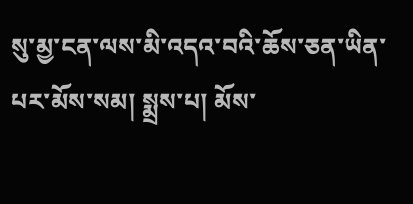སུ་མྱ་ངན་ལས་མི་འདའ་བའི་ཆོས་ཅན་ཡིན་པར་མོས་སམ། སྨྲས་པ། མོས་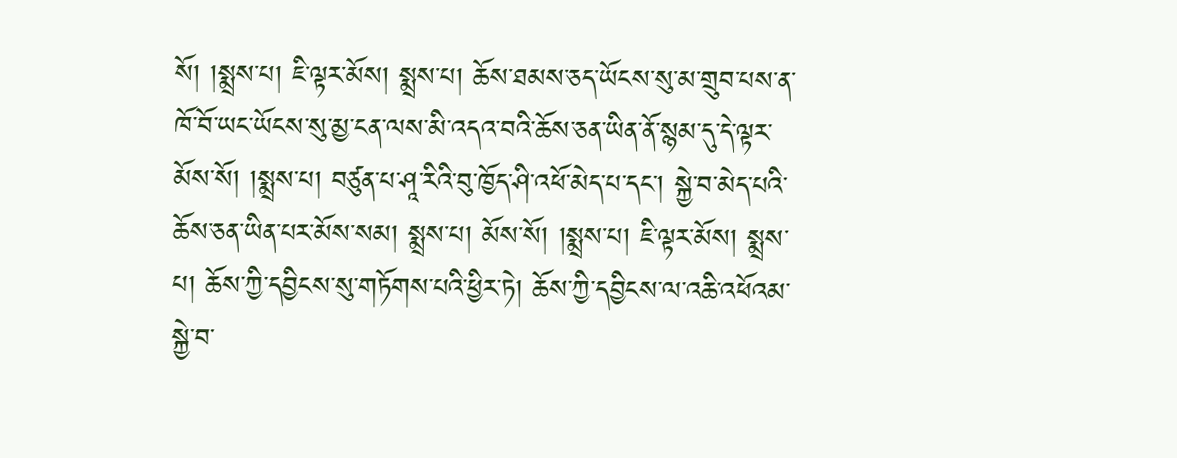སོ། །སྨྲས་པ། ཇི་ལྟར་མོས། སྨྲས་པ། ཆོས་ཐམས་ཅད་ཡོངས་སུ་མ་གྲུབ་པས་ན་ཁོ་བོ་ཡང་ཡོངས་སུ་མྱ་ངན་ལས་མི་འདའ་བའི་ཆོས་ཅན་ཡིན་ནོ་སྙམ་དུ་དེ་ལྟར་མོས་སོ། །སྨྲས་པ། བཙུན་པ་ཤཱ་རིའི་བུ་ཁྱོད་ཤི་འཕོ་མེད་པ་དང་། སྐྱེ་བ་མེད་པའི་ཆོས་ཅན་ཡིན་པར་མོས་སམ། སྨྲས་པ། མོས་སོ། །སྨྲས་པ། ཇི་ལྟར་མོས། སྨྲས་པ། ཆོས་ཀྱི་དབྱིངས་སུ་གཏོགས་པའི་ཕྱིར་ཏེ། ཆོས་ཀྱི་དབྱིངས་ལ་འཆི་འཕོའམ་སྐྱེ་བ་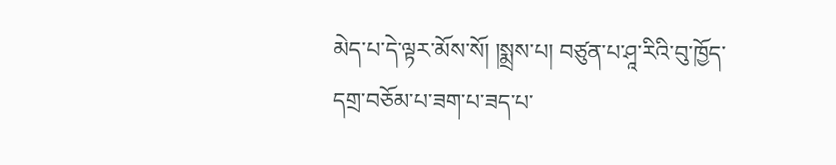མེད་པ་དེ་ལྟར་མོས་སོ། །སྨྲས་པ། བཙུན་པ་ཤཱ་རིའི་བུ་ཁྱོད་དགྲ་བཅོམ་པ་ཟག་པ་ཟད་པ་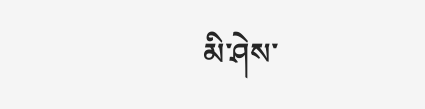མི་ཤེས་